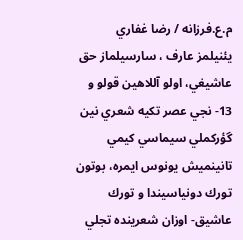م.ع.فرزانه / رضا غفاري
يئنيلمز عارف ، سارسيلماز حق عاشيغي، اولو آللاهين قولو و 13- نجي عصر تكيه شعري نين گؤركملي سيماسي كيمي تانينميش يونوس ايمره، بوتون تورك دونياسيندا و تورك عاشيق- اوزان شعرينده تجلي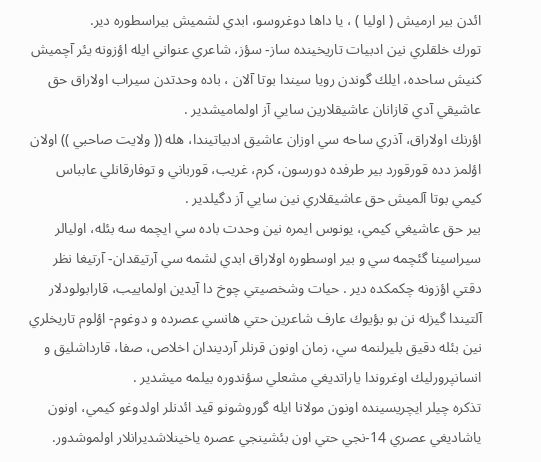ائدن بير ارميش ( اوليا ) ، يا داها دوغروسو، ابدي لشميش بيراسطوره دير.
تورك خلقلري نين ادبيات تاريخينده ساز- سؤز، شاعري عنواني ايله اؤزونه يئر آچميش كنيش ساحده، ايلك گوندن رويا سيندا بوتا آلان ، باده وحدتدن سيراب اولاراق حق عاشيقي آدي قازانان عاشيقلارين سايي آز اولماميشدير .
اؤرنك اولاراق، آذري ساحه سي اوزان عاشيق ادبياتيندا، هله (( ولايت صاحبي )) اولان اؤلمز دده قورقورد بير طرفده دورسون، كرم، غريب، قورباني و توفارقانلي عابباس كيمي بوتا آلميش حق عاشيقلاري نين سايي آز دگيلدير .
بير حق عاشيغي كيمي، يونوس ايمره نين وحدت باده سي ايچمه سه بئله، اوليالر سيراسينا گئچمه سي و بير اوسطوره اولاراق ابدي لشمه سي آرتيقدان- آرتيغا نظر دقتي اؤزونه چكمكده دير . حيات وشخصيتي چوخ دا آيدين اولماييب، قارابولودلار آلتيندا گيزله نن بو بؤيوك عارف شاعرين حتي هانسي عصرده و دوغوم- اؤلوم تاريخلري نين بئله دقيق بليرلنمه سي، زمان اونون قرنلر آرديندان اخلاص، صفا، قارداشليق و انسانپرورليك اوغروندا ياراتديغي مشعلي سؤندوره بيلمه ميشدير .
تذكره چيلر ايچريسينده اونون مولانا ايله گوروشونو قيد ائدنلر اولدوغو كيمي، اونون ياشاديغي عصري 14-نجي حتي اون بئشينجي عصره ياخينلاشديرانلار اولموشدور.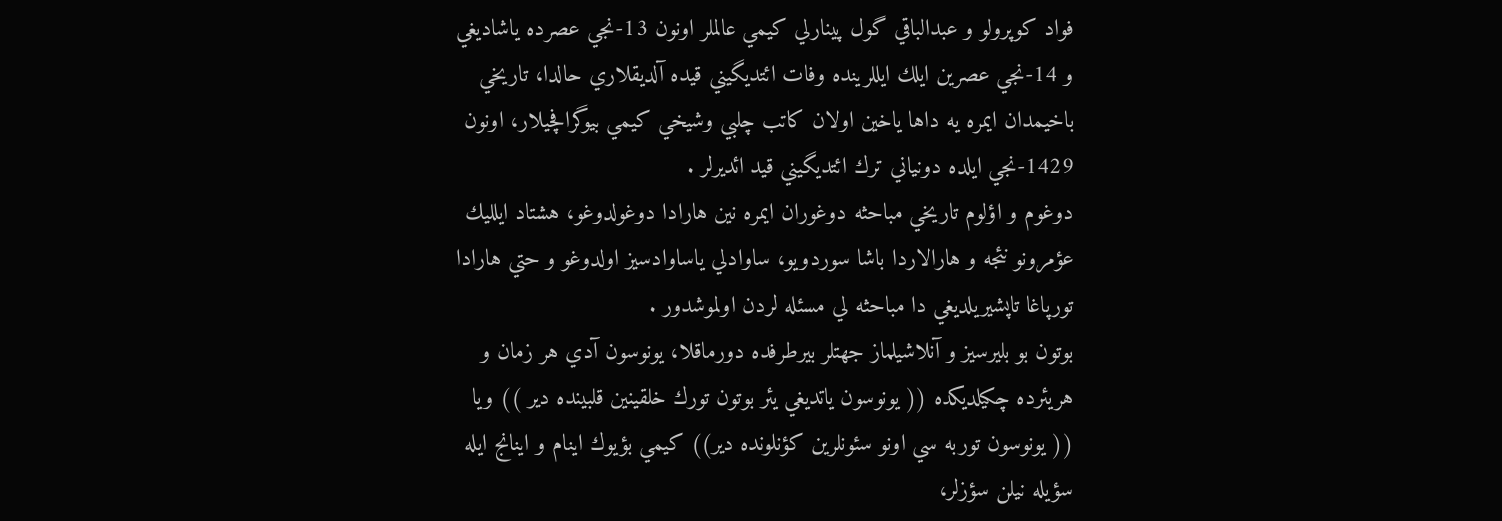فواد كوپرولو و عبدالباقي گول پينارلي كيمي عالملر اونون 13-نجي عصرده ياشاديغي و 14-نجي عصرين ايلك ايللرينده وفات ائتديگيني قيده آلديقلاري حالدا، تاريخي باخيمدان ايمره يه داها ياخين اولان كاتب چلبي وشيخي كيمي بيوگرافچيلار، اونون 1429-نجي ايلده دونياني ترك ائتديگيني قيد ائديرلر .
دوغوم و اؤلوم تاريخي مباحثه دوغوران ايمره نين هارادا دوغولدوغو، هشتاد ايلليك عؤمرونو نئجه و هارالاردا باشا سوردويو، ساوادلي ياساوادسيز اولدوغو و حتي هارادا تورپاغا تاپشيريلديغي دا مباحثه لي مسئله لردن اولموشدور .
بوتون بو بليرسيز و آنلاشيلماز جهتلر بيرطرفده دورماقلا، يونوسون آدي هر زمان و هريئرده چكيلديكده (( يونوسون ياتديغي يئر بوتون تورك خلقينين قلبينده دير )) ويا (( يونوسون توربه سي اونو سئونلرين كؤنلونده دير)) كيمي بؤيوك اينام و اينانج ايله سؤيله نيلن سؤزلر،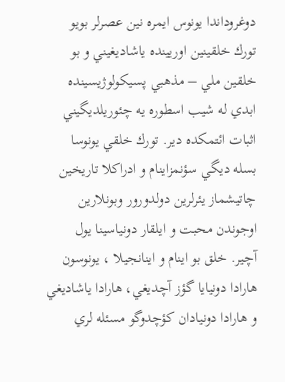دوغروداندا يونوس ايمره نين عصرلر بويو تورك خلقينين اوريينده ياشاديغيني و بو خلقين ملي – مذهبي پسيكولوژيسينده ابدي له شيب اسطوره يه چئوريلديگيني اثبات ائتمكده دير. تورك خلقي يونوسا بسله ديگي سؤنمزاينام و ادراكلا تاريخين چاتيشماز يئرلرين دولدورور وبونلارين اوجوندن محبت و ايلقار دونياسينا يول آچير. خلق بو اينام و اينانجيلا ، يونوسون هارادا دونيايا گؤز آچديغي، هارادا ياشاديغي و هارادا دونيادان كؤچدوگو مسئله لري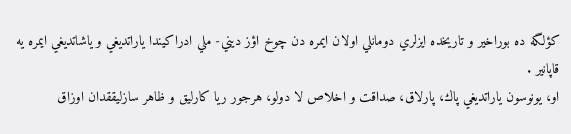كؤلگه ده بوراخير و تاريخده ايزلري دومانلي اولان ايمره دن چوخ اؤز ديني- ملي ادراكيندا ياراتديغي و ياشاتديغي ايمره يه قاپانير .
او، يونوسون ياراتديغي پاك، پارلاق، صداقت و اخلاص لا دولو، هرجور ريا كارليق و ظاهر سازليققدان اوزاق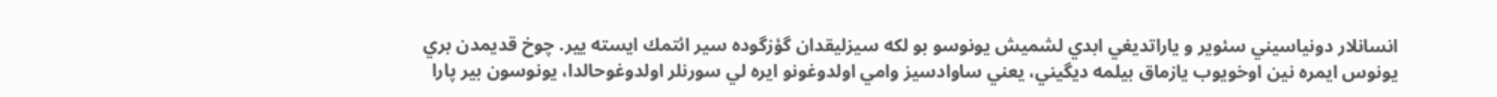انسانلار دونياسيني سئوير و ياراتديغي ابدي لشميش يونوسو بو لكه سيزليقدان گؤزگوده سير ائتمك ايسته يير. چوخ قديمدن بري يونوس ايمره نين اوخويوب يازماق بيلمه ديگيني، يعني ساوادسيز وامي اولدوغونو ايره لي سورنلر اولدوغوحالدا، يونوسون بير پارا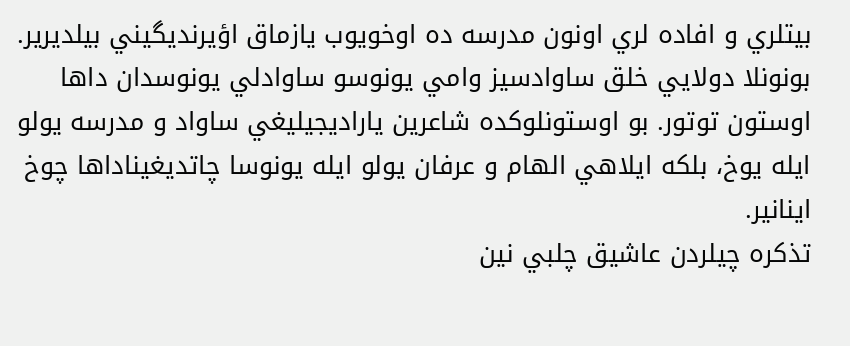بيتلري و افاده لري اونون مدرسه ده اوخويوب يازماق اؤيرنديگيني بيلديرير. بونونلا دولايي خلق ساوادسيز وامي يونوسو ساوادلي يونوسدان داها اوستون توتور. بو اوستونلوكده شاعرين ياراديجيليغي ساواد و مدرسه يولو ايله يوخ، بلكه ايلاهي الهام و عرفان يولو ايله يونوسا چاتديغيناداها چوخ اينانير.
تذكره چيلردن عاشيق چلبي نين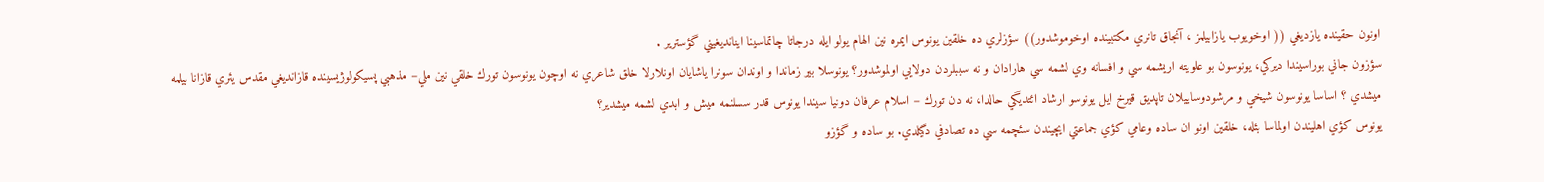اونون حقينده يازديغي (( اوخويوب يازابيلمز ، آنجاق تانري مكتبينده اوخوموشدور)) سؤزلري ده خلقين يونوس ايمره نين الهام يولو ايله درجاتا چاتماسينا اينانديغيني گؤسترير .
سؤزون جاني بوراسيندا ديركي، يونوسون بو علويته اريشمه سي و افسانه وي لشمه سي هارادان و نه سببلردن دولايي اولموشدور؟ يونوسلا بير زماندا و اوندان سونرا ياشايان اونلارلا خلق شاعري نه اوچون يونوسون تورك خلقي نين ملي– مذهبي پسيكولوژيسينده قازانديغي مقدس يئري قازانا بيلمه ميشدي ؟ اساسا يونوسون شيخي و مرشودوساييلان تاپديق قيرخ ايل يونوسو ارشاد ائتديگي حالدا، نه دن تورك – اسلام عرفان دونيا سيندا يونوس قدر سسلنمه ميش و ابدي لشمه ميشدير؟
يونوس كؤي اهليندن اولماسا بئله، خلقين اونو ان ساده وعامي كؤي جماعتي ايچيندن سئچمه سي ده تصادفي دگيلدي. بو ساده و گؤزو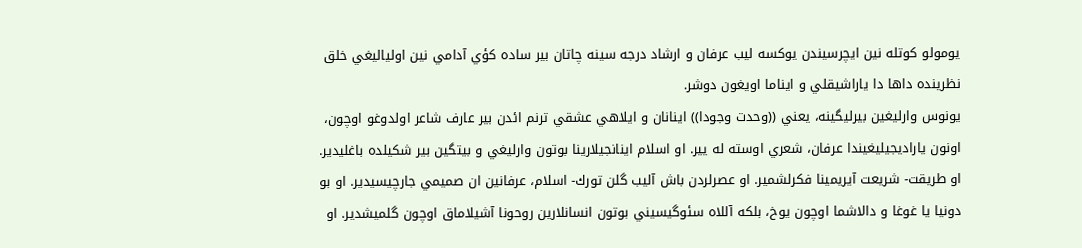يومولو كوتله نين ايچرسيندن يوكسه ليب عرفان و ارشاد درجه سينه چاتان بير ساده كؤي آدامي نين اولياليغي خلق نظرينده داها دا ياراشيقلي و ايناما اويغون دوشر.
يونوس وارليغين بيرليگينه، يعني ((وحدت وجودا)) اينانان و ايلاهي عشقي ترنم ائدن بير عارف شاعر اولدوغو اوچون، اونون ياراديجيليغيندا عرفان، شعري اوسته له يير. او اسلام اينانجيلارينا بوتون وارليغي و بيتگين بير شكيلده باغليدير. او طريقت- شريعت آيريمينا فكرلشمير. او عصرلردن باش آليب گلن تورك- اسلام، عرفانين ان صميمي جارچيسيدير. او بو دونيا يا غوغا و دالاشما اوچون يوخ، بلكه آللاه سئوگيسيني بوتون انسانلارين روحونا آشيلاماق اوچون گلميشدير. او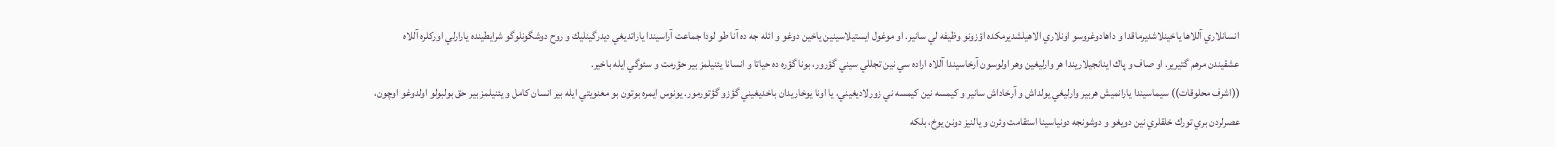انسانلاري آللاها ياخينلاشديرماقدا و داهادوغروسو اونلاري الاهيلشديرمكده اؤزونو وظيفه لي سانير. او موغول ايستيلاسينين ياخين دوغو و ائله جه ده آنا طو لودا جماعت آراسيندا ياراتديغي ديدرگينليك و روح دوشگونلوگو شرايطينده يارارلي اوركلره آللاه عشقيندن مرهم گتيرير. او صاف و پاك اينانجيلاريندا هر وارليغين وهر اولوسون آرخاسيندا آللاه اراده سي نين تجللي سيني گؤرور، بونا گؤره ده حياتا و انسانا يئنيلمز بير حؤرمت و سئوگي ايله باخير.
((اشرف محلوقات)) سيماسيندا يارانميش هربير وارليغي يولداش و آرخاداش سانير و كيمسه نين كيمسه ني زورلاديغيني، يا اونا يوخاريدان باخديغيني گؤزو گؤتورمور. يونوس ايمره بوتون بو معنويتي ايله بير انسان كامل و يئنيلمز بير حق بولبولو اولدوغو اوچون، عصرلردن بري تورك خلقلري نين دويغو و دوشونجه دونياسينا استقامت وئرن و يالنيز دونن يوخ، بلكه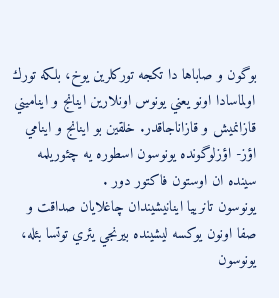بوگون و صاباها دا تكجه توركلرين يوخ، بلكه تورك اولماسادا اونو يعني يونوس اونلارين اينانج و ايناميني قازانميش و قازاناجاقدر. خلقين بو اينانج و اينامي اؤز- اؤزلوگونده يونوسون اسطوره يه چئوريلمه سينده ان اوستون فاكتور دور .
يونوسون تانرييا اينانيشيندان چاغلايان صداقت و صفا اونون يوكسه ليشينده بيرنجي يئري توتسا بئله، يونوسون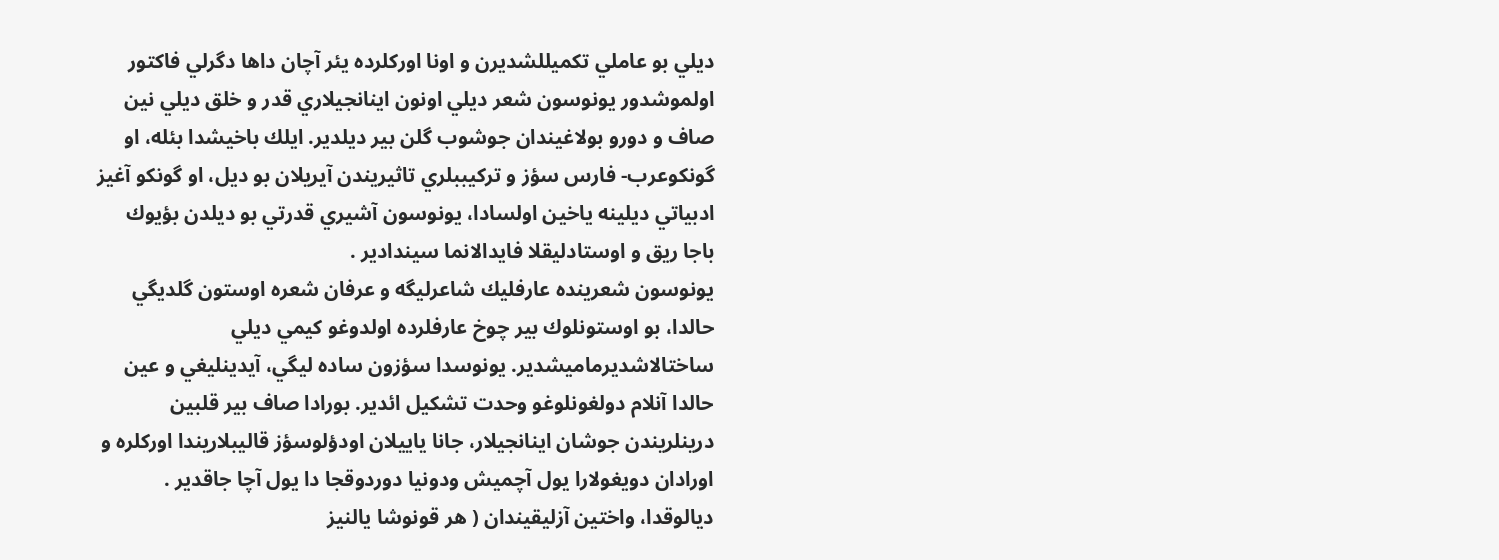ديلي بو عاملي تكميللشديرن و اونا اوركلرده يئر آچان داها دگرلي فاكتور اولموشدور يونوسون شعر ديلي اونون اينانجيلاري قدر و خلق ديلي نين صاف و دورو بولاغيندان جوشوب گلن بير ديلدير. ايلك باخيشدا بئله، او گونكوعرب- فارس سؤز و تركيببلري تاثيريندن آيريلان بو ديل، او گونكو آغيز ادبياتي ديلينه ياخين اولسادا، يونوسون آشيري قدرتي بو ديلدن بؤيوك باجا ريق و اوستادليقلا فايدالانما سيندادير .
يونوسون شعرينده عارفليك شاعرليگه و عرفان شعره اوستون گلديگي حالدا، بو اوستونلوك بير چوخ عارفلرده اولدوغو كيمي ديلي ساختالاشديرماميشدير. يونوسدا سؤزون ساده ليگي، آيدينليغي و عين حالدا آنلام دولغونلوغو وحدت تشكيل ائدير. بورادا صاف بير قلبين درينلريندن جوشان اينانجيلار، جانا ياييلان اودؤلوسؤز قاليبلاريندا اوركلره و اورادان دويغولارا يول آچميش ودونيا دوردوقجا دا يول آچا جاقدير .
ديالوقدا، واختين آزليقيندان ( هر قونوشا يالنيز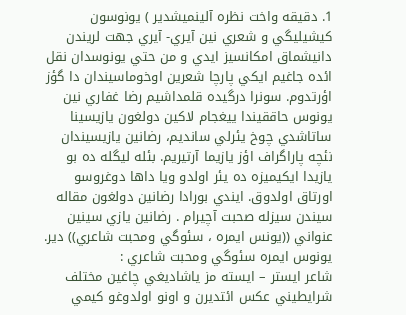1. دقيقه واخت نظره آلينميشدير ) يونوسون كيشيليگي و شعري نين آيري- آيري جهت لريندن دانيشماق امكانسيز ايدي و من حتي يونوسدان نقل ائده جاغيم ايكي پارچا شعرين اوخوماسيندان دا گؤز اؤرتدوم. سونرا درگيده قلمداشيم رضا غفاري نين يونوس حاققيندا ييغجام لاكين دولغون يازيسينا ساتاشدي چوخ يئرلي سانديم، رضانين يازيسيندان نئچه پاراگراف اؤز يازيما آرتيريم. بئله ليگله ده بو يازيدا ايكيميزه ده يئر اولدو ويا داها دوغروسو اورتاق اولدوق. ايندي بورادا رضانين دولغون مقاله سيندن سيزله صحبت آچيرام . رضانين يازي سينين عنواني ((يونس ايمره ، سئوگي ومحبت شاعري)) دير.
يونوس ايمره سئوگي ومحبت شاعري :
شاعر ايستر – ايسته مز ياشاديغي چاغين مختلف شرايطيني عكس ائتديرن و اونو اولدوغو كيمي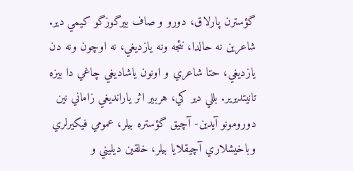گؤسترن پارلاق، دورو و صاف بيرگوزگو كيمي دير.
شاعرين نه حالدا، نئجه ونه يازديغي، نه اوچون ونه دن يازديغي، حتا شاعري و اونون ياشاديغي چاغي دا بيزه تانيتديرير. بللي دير كي، هربير اثر يارانديغي زاماني نين دورومونو آيدين- آچيق گؤستره بيلر، عمومي فيكيرلري وباخيشلاري آچيقلايا بيلر، خلقين ديليني و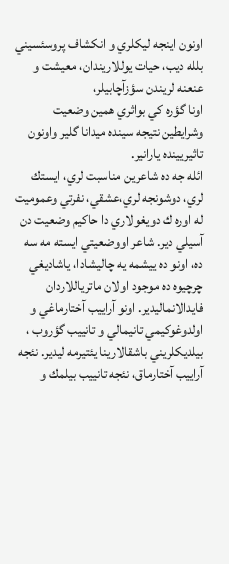اونون اينجه ليكلري و انكشاف پروسئسيني بلله ديب، حيات يوللاريندان، معيشت و عنعنه لريندن سؤزآچابيلر،
اونا گؤره كي بواثري همين وضعيت وشرايطين نتيجه سينده ميدانا گلير واونون تاثيريينده يارانير.
ائله جه ده شاعرين مناسبت لري، ايستك لري، دوشونجه لري،عشقي، نفرتي وعموميت له اوره ك دويغولاري دا حاكيم وضعيت دن آسيلي دير. شاعر اووضعيتي ايسته مه سه ده، اونو ده ييشمه يه چاليشادا، ياشاديغي چرچيوه ده موجود اولان ماترياللاردان فايدالانماليدير. اونو آراييب آختارماغي و اولدوغوكيمي تانيمالي و تانييب گؤروب ، بيلديكلريني باشقالارينا يئتيرمه ليدير. نئجه آراييب آختارماق، نئجه تانييب بيلمك و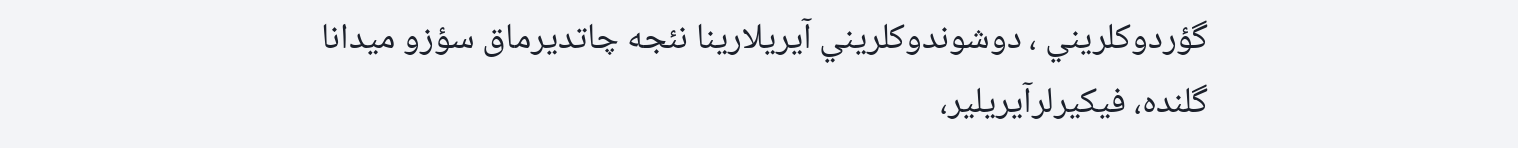گؤردوكلريني ، دوشوندوكلريني آيريلارينا نئجه چاتديرماق سؤزو ميدانا گلنده، فيكيرلرآيريلير،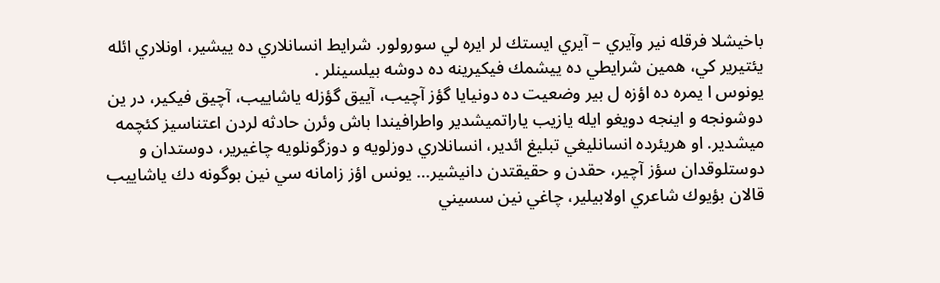باخيشلا فرقله نير وآيري – آيري ايستك لر ايره لي سورولور. شرايط انسانلاري ده ييشير، اونلاري ائله يئتيرير كي، همين شرايطي ده ييشمك فيكيرينه ده دوشه بيلسينلر .
يونوس ا يمره ده اؤزه ل بير وضعيت ده دونيايا گؤز آچيب، آييق گؤزله ياشاييب، آچيق فيكير، در ين دوشونجه و اينجه دويغو ايله يازيب ياراتميشدير واطرافيندا باش وئرن حادثه لردن اعتناسيز كئچمه ميشدير. او هريئرده انسانليغي تبليغ ائدير، انسانلاري دوزلويه و دوزگونلويه چاغيرير، دوستدان و دوستلوقدان سؤز آچير، حقدن و حقيقتدن دانيشير… يونس اؤز زامانه سي نين بوگونه دك ياشاييب قالان بؤيوك شاعري اولابيلير، چاغي نين سسيني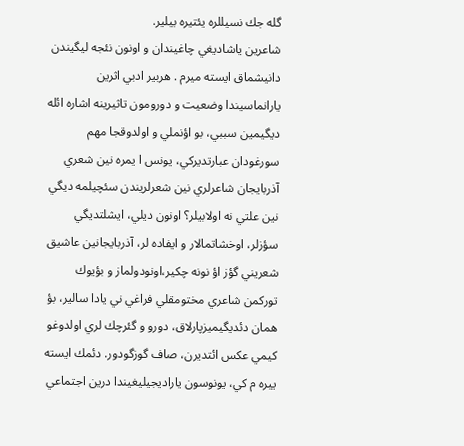گله جك نسيللره يئتيره بيلير.
شاعرين ياشاديغي چاغيندان و اونون نئجه ليگيندن دانيشماق ايسته ميرم . هربير ادبي اثرين يارانماسيندا وضعيت و دورومون تاثيرينه اشاره ائله ديگيمين سببي، بو اؤنملي و اولدوقجا مهم سورغودان عبارتديركي، يونس ا يمره نين شعري آذربايجان شاعرلري نين شعرلريندن سئچيلمه ديگي نين علتي نه اولابيلر؟ اونون ديلي، ايشلتديگي سؤزلر، اوخشاتمالار و ايفاده لر، آذربايجانين عاشيق شعريني گؤز اؤ نونه چكير،اونودولماز و بؤيوك توركمن شاعري مختومقلي فراغي ني يادا سالير، بؤ همان دئديگيميزپارلاق، دورو و گئرچك لري اولدوغو كيمي عكس ائتديرن، صاف گوزگودور. دئمك ايسته ييره م كي، يونوسون ياراديجيليغيندا درين اجتماعي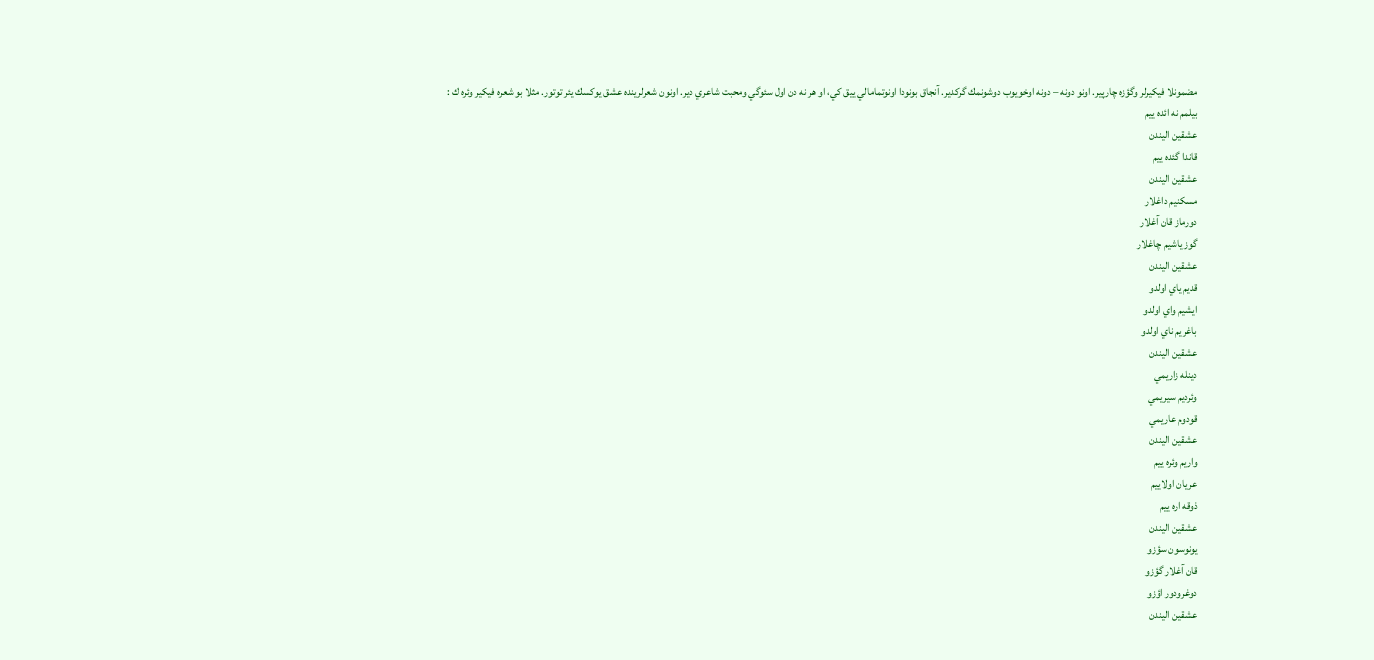مضمونلا فيكيرلر وگؤزه چارپير. اونو دونه – دونه اوخويوب دوشونمك گركدير. آنجاق بونودا اونوتمامالي ييق كي، او هر نه دن اول سئوگي ومحبت شاعري دير. اونون شعرلرينده عشق يوكسك يئر توتور. مثلا بو شعره فيكير وئره ك :
بيلمم نه ائده ييم
عشقين اليندن
قاندا گئده ييم
عشقين اليندن
مسكنيم داغلار
دورماز قان آغلار
گوز ياشيم چاغلار
عشقين اليندن
قديم ياي اولدو
ايشيم واي اولدو
باغريم ناي اولدو
عشقين اليندن
دينله زاريمي
وئرديم سيريمي
قودوم عاريمي
عشقين اليندن
واريم وئره ييم
عريان اولاييم
ذوقه اره ييم
عشقين اليندن
يونوسون سؤزو
قان آغلار گؤزو
دوغرودور اؤزو
عشقين اليندن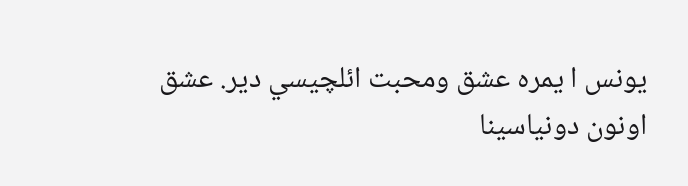يونس ا يمره عشق ومحبت ائلچيسي دير. عشق اونون دونياسينا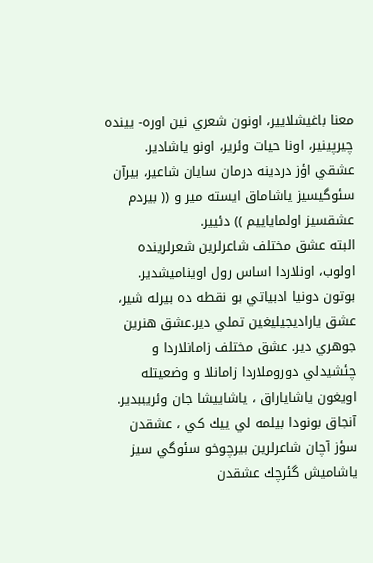معنا باغيشلايير، اونون شعري نين اوره- يينده چيرپينير، اونا حيات وئرير، اونو ياشادير. عشقي اؤز دردينه درمان سايان شاعير، بيرآن سئوگيسيز ياشاماق ايسته مير و (( بيردم عشقسيز اولماياييم )) دئيير.
البته عشق مختلف شاعرلرين شعرلرينده اولوب، اونلاردا اساس رول اويناميشدير. بوتون دونيا ادبياتي بو نقطه ده بيرله شير، عشق ياراديجيليغين تملي دير.عشق هنرين جوهري دير. عشق مختلف زامانلاردا و چئشيدلي دوروملاردا زامانلا و وضعيتله اويغون ياشاياراق ، ياشاييشا جان وئريببدير. آنجاق بونودا بيلمه لي ييك كي ، عشقدن سؤز آچان شاعرلرين بيرچوخو سئوگي سيز ياشاميش گئرچك عشقدن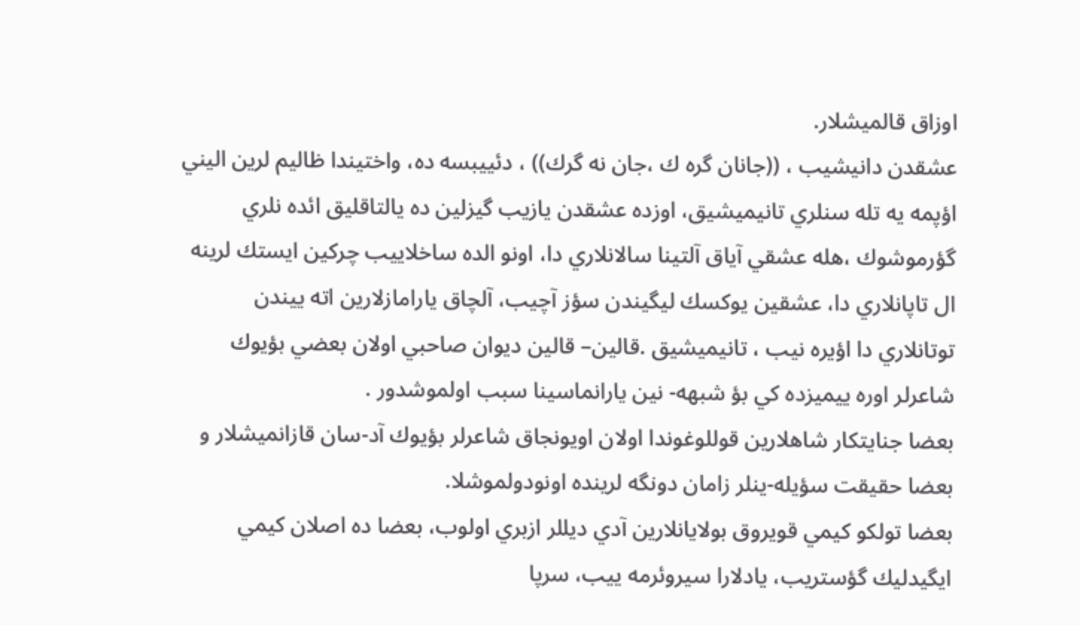اوزاق قالميشلار.
عشقدن دانيشيب ، ((جانان گره ك ،جان نه گرك)) ، دئييبسه ده، واختيندا ظاليم لرين اليني اؤپمه يه تله سنلري تانيميشيق، اوزده عشقدن يازيب گيزلين ده يالتاقليق ائده نلري گؤرموشوك ،هله عشقي آياق آلتينا سالانلاري دا، اونو الده ساخلاييب چركين ايستك لرينه ال تاپانلاري دا، عشقين يوكسك ليگيندن سؤز آچيب، آلچاق يارامازلارين اته ييندن توتانلاري دا اؤيره نيب ، تانيميشيق .قالين– قالين ديوان صاحبي اولان بعضي بؤيوك شاعرلر اوره ييميزده كي بؤ شبهه- نين يارانماسينا سبب اولموشدور .
بعضا جنايتكار شاهلارين قوللوغوندا اولان اويونجاق شاعرلر بؤيوك آد-سان قازانميشلار و بعضا حقيقت سؤيله-ينلر زامان دونگه لرينده اونودولموشلا.
بعضا تولكو كيمي قويروق بولايانلارين آدي ديللر ازبري اولوب، بعضا ده اصلان كيمي ايگيدليك گؤستريب، يادلارا سيروئرمه ييب، سرپا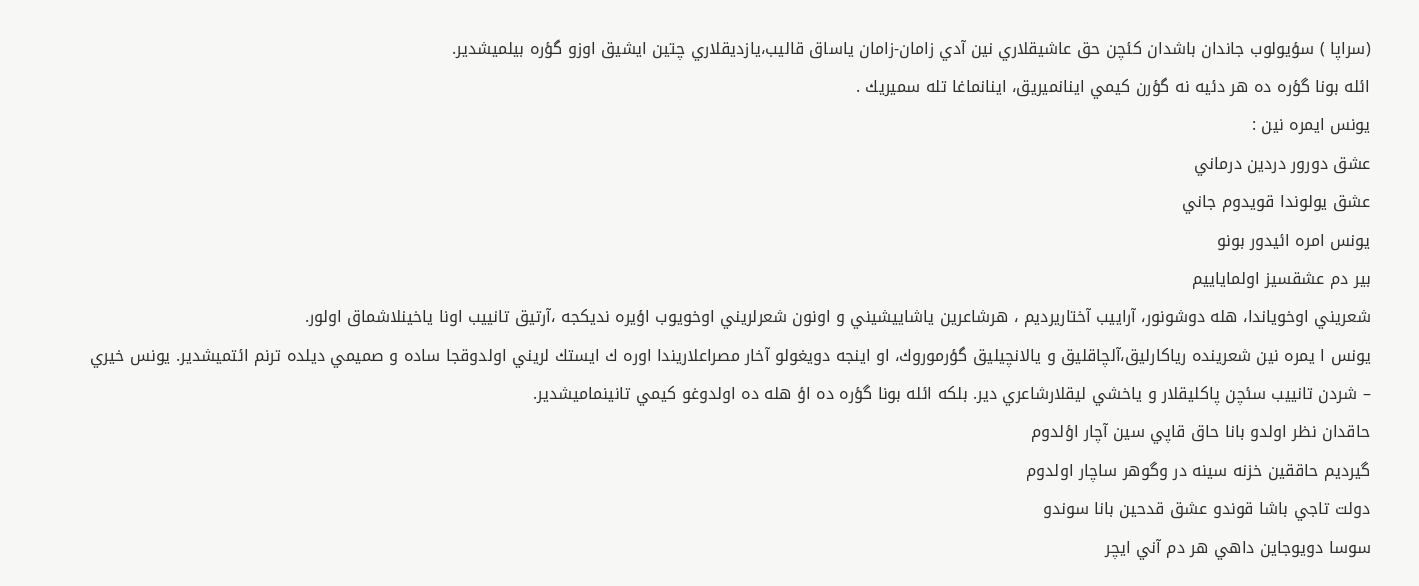(سراپا ) سؤيولوب جاندان باشدان كئچن حق عاشيقلاري نين آدي زامان-زامان ياساق قاليب،يازديقلاري چتين ايشيق اوزو گؤره بيلميشدير.
ائله بونا گؤره ده هر دئيه نه گؤرن كيمي اينانميريق، اينانماغا تله سميريك .
يونس ايمره نين :
عشق دورور دردين درماني
عشق يولوندا قويدوم جاني
يونس امره ائيدور بونو
بير دم عشقسيز اولماياييم
شعريني اوخوياندا، هله دوشونور، آراييب آختاريرديم ، هرشاعرين ياشاييشيني و اونون شعرلريني اوخويوب اؤيره نديكجه ،آرتيق تانييب اونا ياخينلاشماق اولور.
يونس ا يمره نين شعرينده رياكارليق،آلچاقليق و يالانچيليق گؤرموروك، او اينجه دويغولو آخار مصراعلاريندا اوره ك ايستك لريني اولدوقجا ساده و صميمي ديلده ترنم ائتميشدير. يونس خيري – شردن تانييب سئچن پاكليقلار و ياخشي ليقلارشاعري دير. بلكه ائله بونا گؤره ده اؤ هله ده اولدوغو كيمي تانينماميشدير.
حاقدان نظر اولدو بانا حاق قاپي سين آچار اؤلدوم
گيرديم حاققين خزنه سينه در وگوهر ساچار اولدوم
دولت تاجي باشا قوندو عشق قدحين بانا سوندو
سوسا دويوجاين داهي هر دم آني ايچر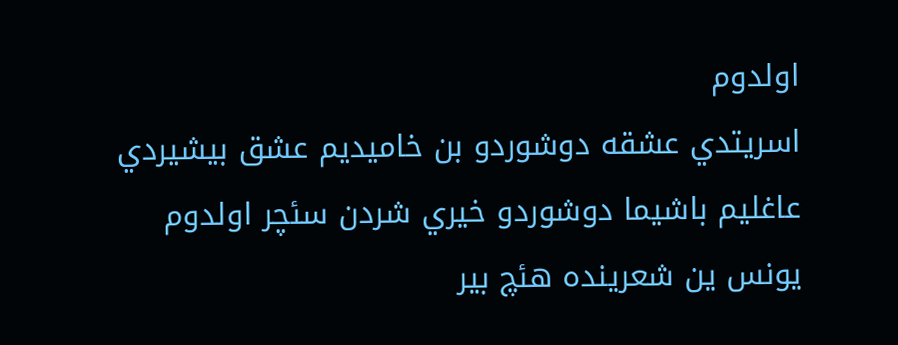اولدوم
اسريتدي عشقه دوشوردو بن خاميديم عشق بيشيردي
عاغليم باشيما دوشوردو خيري شردن سئچر اولدوم
يونس ين شعرينده هئچ بير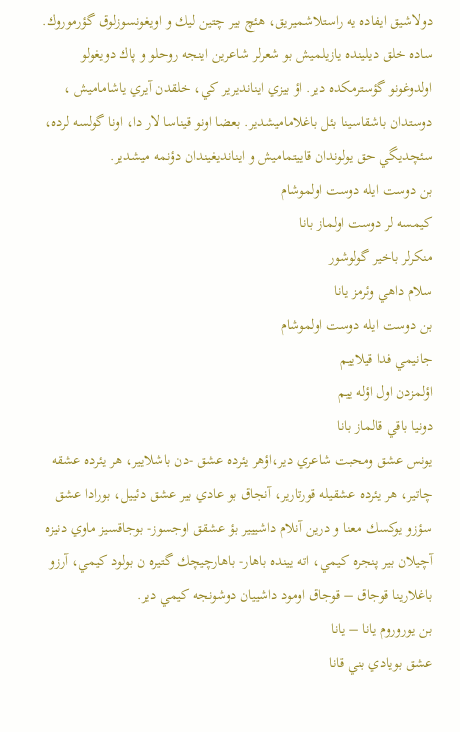دولاشيق ايفاده يه راستلاشميريق، هئچ بير چتين ليك و اويغونسوزلوق گؤرموروك. ساده خلق ديلينده يازيلميش بو شعرلر شاعرين اينجه روحلو و پاك دويغولو اولدوغونو گؤسترمكده دير. اؤ بيزي اينانديرير كي، خلقدن آيري ياشاماميش ، دوستدان باشقاسينا بئل باغلاماميشدير. بعضا اونو قيناسا لار دا، اونا گولسه لرده، سئچديگي حق يولوندان قاييتماميش و اينانديغيندان دؤنمه ميشدير.
بن دوست ايله دوست اولموشام
كيمسه لر دوست اولماز بانا
منكرلر باخير گولوشور
سلام داهي وئرمز يانا
بن دوست ايله دوست اولموشام
جانيمي فدا قيلاييم
اؤلمزدن اول اؤله ييم
دونيا باقي قالماز بانا
يونس عشق ومحبت شاعري دير،اؤهر يئرده عشق -دن باشلايير، هر يئرده عشقه چاتير، هر يئرده عشقيله قورتارير، آنجاق بو عادي بير عشق دئييل، بورادا عشق سؤزو يوكسك معنا و درين آنلام داشييير بؤ عشقق اوجسوز- بوجاقسيز ماوي دنيزه آچيلان بير پنجره كيمي، اته يينده باهار- باهارچيچك گتيره ن بولود كيمي، آرزو باغلارينا قوجاق – قوجاق اومود داشييان دوشونجه كيمي دير.
بن يوروروم يانا – يانا
عشق بويادي بني قانا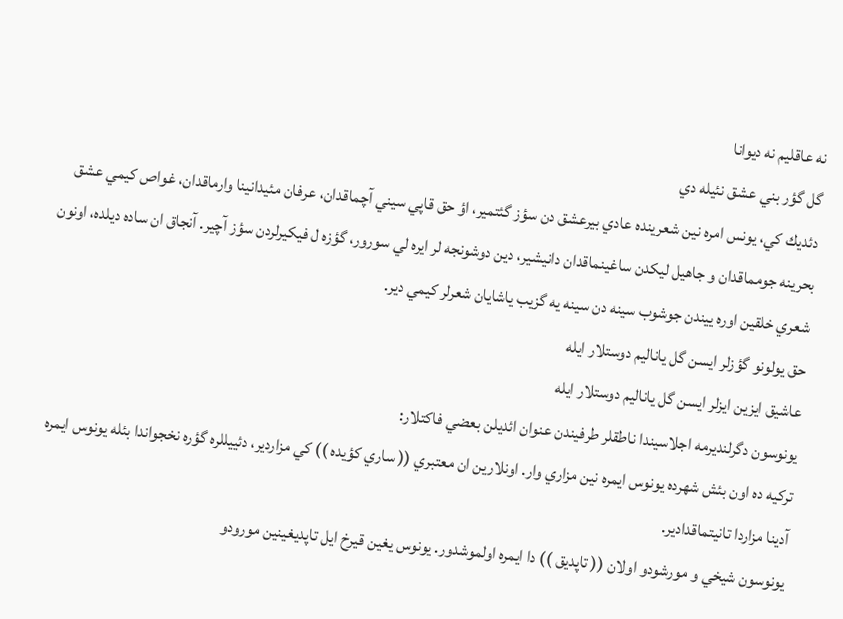نه عاقليم نه ديوانا
گل گؤر بني عشق نئيله دي
دئديك كي، يونس امره نين شعرينده عادي بيرعشق دن سؤز گئتمير، اؤ حق قاپي سيني آچماقدان، عرفان مئيدانينا وارماقدان، غواص كيمي عشق بحرينه جومماقدان و جاهيل ليكدن ساغينماقدان دانيشير، دين دوشونجه لر ايره لي سورور، گؤزه ل فيكيرلردن سؤز آچير. آنجاق ان ساده ديلده، اونون شعري خلقين اوره ييندن جوشوب سينه دن سينه يه گزيب ياشايان شعرلر كيمي دير.
حق يولونو گؤزلر ايسن گل ياناليم دوستلار ايله
عاشيق ايزين ايزلر ايسن گل ياناليم دوستلار ايله
يونوسون دگرلنديرمه اجلاسيندا ناطقلر طرفيندن عنوان ائديلن بعضي فاكتلار:
تركيه ده اون بئش شهرده يونوس ايمره نين مزاري وار. اونلارين ان معتبري (( ساري كؤيده )) كي مزاردير، دئييللره گؤره نخجواندا بئله يونوس ايمره آدينا مزاردا تانيتماقدادير.
يونوسون شيخي و مورشودو اولان (( تاپديق )) دا ايمره اولموشدور. يونوس يغين قيرخ ايل تاپديغينين مورودو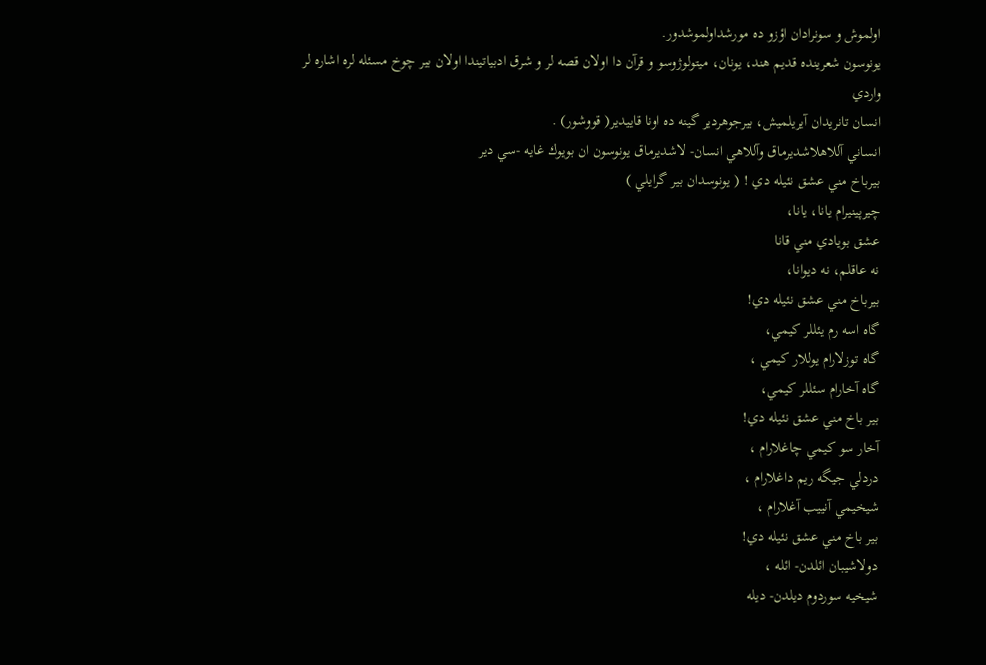اولموش و سونرادان اؤزو ده مورشداولموشدور.
يونوسون شعرينده قديم هند، يونان، ميتولوژوسو و قرآن دا اولان قصه لر و شرق ادبياتيندا اولان بير چوخ مسئله لره اشاره لر واردي
انسان تانريدان آيريلميش، بيرجوهردير گينه ده اونا قاييدير( قووشور) .
انساني آللاهلاشديرماق وآللاهي انسان- لاشديرماق يونوسون ان بويوك غايه -سي دير
بيرباخ مني عشق نئيله دي ! ( يونوسدان بير گرايلي )
چيرپينيرام يانا، يانا،
عشق بويادي مني قانا
نه عاقلم، نه ديوانا،
بيرباخ مني عشق نئيله دي!
گاه اسه رم يئللر كيمي،
گاه توزلارام يوللار كيمي ،
گاه آخارام سئللر كيمي،
بير باخ مني عشق نئيله دي!
آخار سو كيمي چاغلارام ،
دردلي جيگه ريم داغلارام ،
شيخيمي آنييب آغلارام ،
بير باخ مني عشق نئيله دي!
دولاشيبان ائلدن- ائله ،
شيخيه سوردوم ديلدن- ديله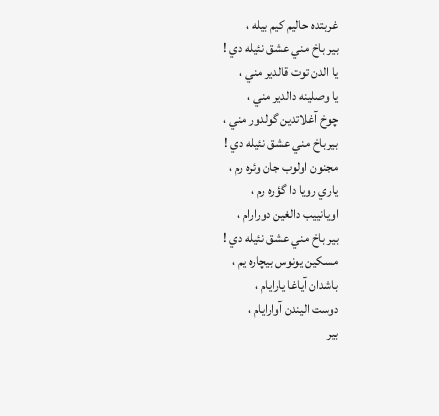غربتده حاليم كيم بيله ،
بير باخ مني عشق نئيله دي !
يا الدن توت قالدير مني ،
يا وصلينه دالدير مني ،
چوخ آغلاتدين گولدور مني ،
بيرباخ مني عشق نئيله دي !
مجنون اولوب جان وئره رم ،
ياري رويا دا گؤره رم ،
اويانييب دالغين دورارام ،
بير باخ مني عشق نئيله دي !
مسكين يونوس بيچاره يم ،
باشدان آياغا يارايام ،
دوست اليندن آوارايام ،
بير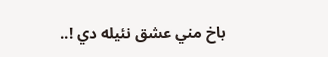باخ مني عشق نئيله دي !..